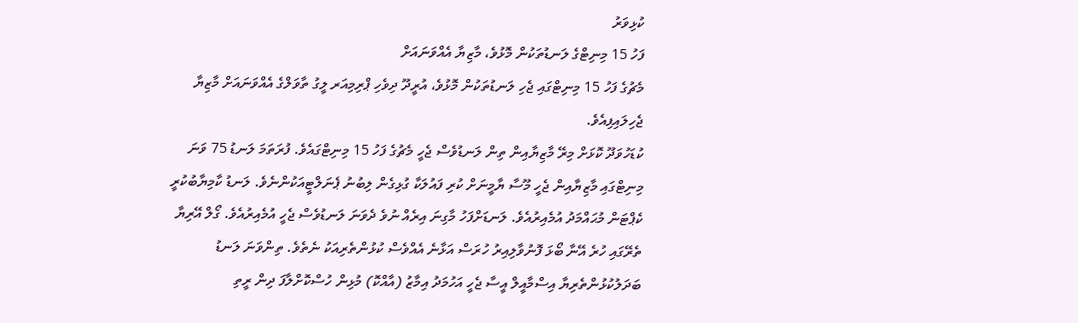ކުޅިވަރު
ފަހު 15 މިނިޓްގެ ލަނޑުތަކުން މޮޅުވެ، މާޒިޔާ އެއްވަނައަށް
މެޗުގެ ފަހު 15 މިނިޓްގައި ޖެހި ލަނޑުތަކުން މޮޅުވެ، އުރީދޫ ދިވެހި ޕްރިމިއަރ ލީގު ތާވަލްގެ އެއްވަނައަށް މާޒިޔާ ޖެހިލައިފިއެވެ.
ކުޑަހުވަދޫ ކޮޅަށް މިރޭ މާޒިޔާއިން ތިން ލަނޑުވެސް ޖެހީ މެޗުގެ ފަހު 15 މިނިޓްގައެވެ. ފުރަތަމަ ލަނޑު 75 ވަނަ މިނިޓްގައި މާޒިޔާއިން ޖެހީ މޫސާ ޔާމީނަށް ކުރި ފައުލަކާ ގުޅިގެން ލިބުނު ޕެނަލްޓީއަކުންނެވެ. ލަނޑު ކާމިޔާބުކުރީ ކެޕްޓަން މުޙައްމަދު އުމެއިރުއެވެ. ލަނޑަށްފަހު މާގިނަ އިރެއް ނުވެ ދެވަނަ ލަނޑުވެސް ޖެހީ އުމެއިރުއެވެ. ގޯލް އޭރިޔާ ތެރޭގައި ހުރެ އޭނާ ބޯޅަ ފޮނުވާލިއިރު ހުރަސް އަޅާނެ އެއްވެސް ކުޅުންތެރިއަކު ނެތެވެ. ތިންވަނަ ލަނޑު ބަދަލުކުޅުންތެރިޔާ އިސްމާއީލް އީސާ ޖެހީ އަހުމަދު އިމާޒު (އާއްކޮ) މުޅިން ހުސްކޮށްލާފަ ދިން ރީތި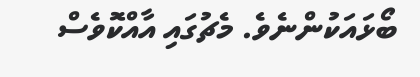ބޯޅައަކުންނެވެ. މެޗުގައި އާއްކޮވެސް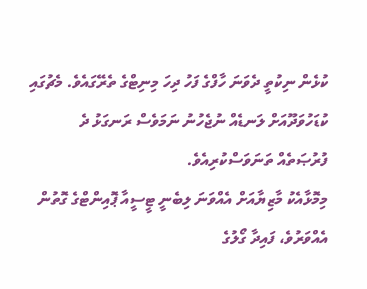ކުޅެން ނިކުތީ ދެވަނަ ހާފްގެ ފަހު ދިހަ މިނިޓްގެ ތެރޭގައެވެ. މެޗުގައި ކުޑަހުވަދޫއަށް ލަނޑެއް ނުޖެހުނު ނަމަވެސް ރަނގަޅު ދެ ފުރުޞަތެއް ތަނަވަސްކުރިއެވެ.
މިމޮޅާއެކު މާޒިޔާއަށް އެއްވަނަ ލިބެނީ ޓީސީއާ ޕޮއިންޓްގެ ގޮތުން އެއްވަރުވެ، ފައިދާ ގޯލުގެ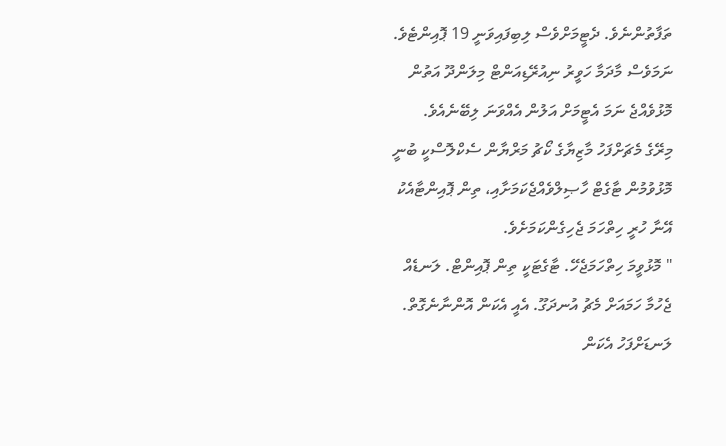ތަފާތުންނެވެ. ދެޓީމަށްވެސް ލިބިފައިވަނީ 19 ޕޮއިންޓެވެ. ނަމަވެސް މާދަމާ ހަވީރު ނިއުރޭޑިއަންޓް މިލަންދޫ އަތުން މޮޅުވެއްޖެ ނަމަ އެޓީމަށް އަލުން އެއްވަނަ ލިބޭނެއެވެ.
މިރޭގެ މެޗަށްފަހު މާޒިޔާގެ ކޯޗު މަރްޔާން ސެކްލޮސްކީ ބުނީ މޮޅުވުމުން ޓާގެޓް ހާޞިލްވެއްޖެކަމަށާއި، ތިން ޕޮއިންޓާއެކު އޭނާ ހުރީ ހިތްހަމަ ޖެހިގެންކަމަށެވެ.
" މޮޅުވީމަ ހިތްހަމަޖެހޭ. ޓާގެޓަކީ ތިން ޕޮއިންޓް. ލަނޑެއް ޖެހުމާ ހަމައަށް މެޗު އުނދަގޫ. އެއީ އެކަން އޮންނާނެގޮތް. ލަނޑަށްފަހު އެކަން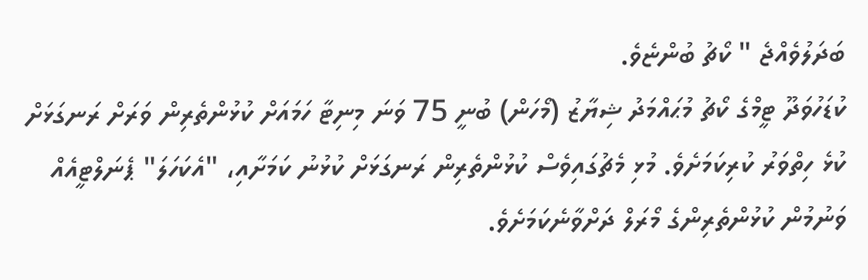ބަދަލުވެއްޖެ " ކޯޗު ބުންޏެވެ.
ކުޑަހުވަދޫ ޓީމްގެ ކޯޗު މުޙައްމަދު ޝިޔާޒު (މޯހަން) ބުނީ 75 ވަނަ މިނިޓާ ހަމައަށް ކުޅުންތެރިން ވަރަށް ރަނގަޅަށް ކުޅެ ހިތްވަރު ކުރިކަމަށެވެ. މުޅި މެޗުގައިވެސް ކުޅުންތެރިން ރަނގަޅަށް ކުޅުނު ކަމަށާއި، "އެކަހަލަ" ޕެނަލްޓީއެއް ވަނުމުން ކުޅުންތެރިންގެ މޯރަލް ދަށްވާނެކަމަށެވެ.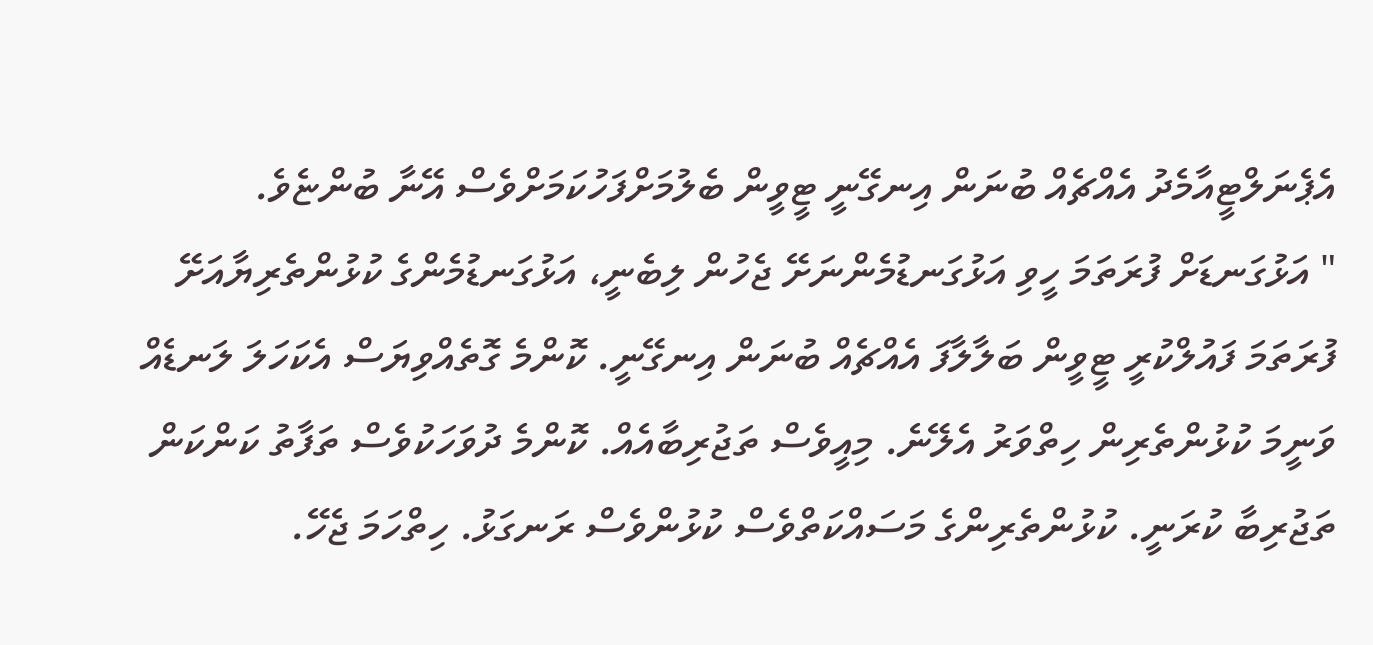އެޕެނަލްޓީއާމެދު އެއްޗެއް ބުނަން އިނގޭނީ ޓީވީން ބެލުމަށްފަހުކަމަށްވެސް އޭނާ ބުންޏެވެ.
" އަޅުގަނޑަށް ފުރަތަމަ ހީވި އަޅުގަނޑުމެންނަށޭ ޖެހުން ލިބެނީ، އަޅުގަނޑުމެންގެ ކުޅުންތެރިޔާއަށޭ ފުރަތަމަ ފައުލްކުރީ ޓީވީން ބަލާލާފަ އެއްޗެއް ބުނަން އިނގޭނީ. ކޮންމެ ގޮތެއްވިޔަސް އެކަހަލަ ލަނޑެއް ވަނީމަ ކުޅުންތެރިން ހިތްވަރު އެލޭނެ. މިއީވެސް ތަޖުރިބާއެއް. ކޮންމެ ދުވަހަކުވެސް ތަފާތު ކަންކަން ތަޖުރިބާ ކުރަނީ. ކުޅުންތެރިންގެ މަސައްކަތްވެސް ކުޅުންވެސް ރަނގަޅު. ހިތްހަމަ ޖެހޭ.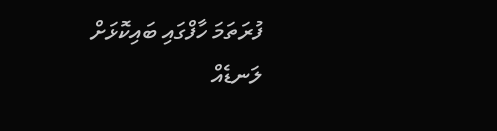ފުރަތަމަ ހާފްގައި ބައިކޮޅަށް ލަނޑެއް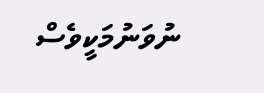ނުވަނުމަކީވެސް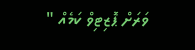ވަރަށް ޕޮޒިޓިވް ކަމެއް "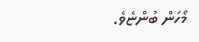މޯހަން ބުންޏެވެ.